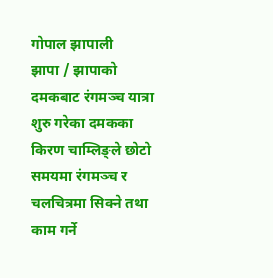गोपाल झापाली
झापा / झापाको दमकबाट रंगमञ्च यात्रा शुरु गरेका दमकका किरण चाम्लिङ्ले छोटो समयमा रंगमञ्च र चलचित्रमा सिक्ने तथा काम गर्ने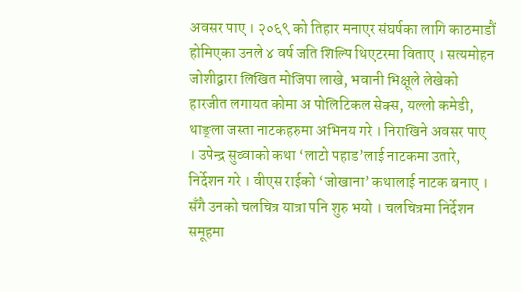अवसर पाए । २०६९ को तिहार मनाएर संघर्षका लागि काठमाडौं होमिएका उनले ४ वर्ष जति शिल्पि थिएटरमा विताए । सत्यमोहन जोशीद्वारा लिखित मोजिपा लाखे, भवानी भिक्षूले लेखेको हारजीत लगायत कोमा अ पोलिटिकल सेक्स, यल्लो कमेडी, थाङ्ला जस्ता नाटकहरुमा अभिनय गरे । निराखिने अवसर पाए । उपेन्द्र सुव्वाको कथा ‘लाटो पहाड’लाई नाटकमा उतारे, निर्देशन गरे । वीएस राईको ‘जोखाना’ कथालाई नाटक बनाए । सँगै उनको चलचित्र यात्रा पनि शुरु भयो । चलचित्रमा निर्देशन समूहमा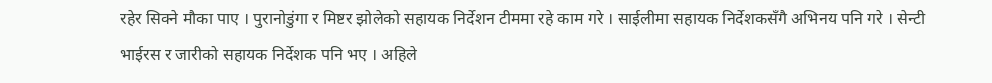रहेर सिक्ने मौका पाए । पुरानोडुंगा र मिष्टर झोलेको सहायक निर्देशन टीममा रहे काम गरे । साईलीमा सहायक निर्देशकसँगै अभिनय पनि गरे । सेन्टी भाईरस र जारीको सहायक निर्देशक पनि भए । अहिले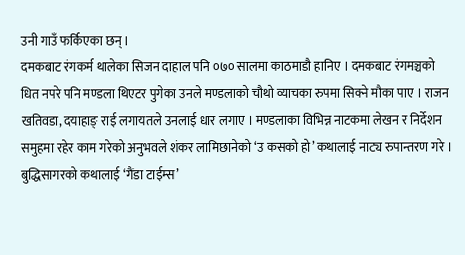उनी गाउँ फर्किएका छन् ।
दमकबाट रंगकर्म थालेका सिजन दाहाल पनि ०७० सालमा काठमाडौ हानिए । दमकबाट रंगमञ्चको धित नपरे पनि मण्डला थिएटर पुगेका उनले मण्डलाको चौथो व्याचका रुपमा सिक्ने मौका पाए । राजन खतिवडा, दयाहाङ् राई लगायतले उनलाई धार लगाए । मण्डलाका विभिन्न नाटकमा लेखन र निर्देशन समुहमा रहेर काम गरेको अनुभवले शंकर लामिछानेको ‘उ कसको हो’ कथालाई नाट्य रुपान्तरण गरे । बुद्धिसागरको कथालाई ‘गैंडा टाईम्स’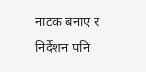नाटक बनाए र निर्देशन पनि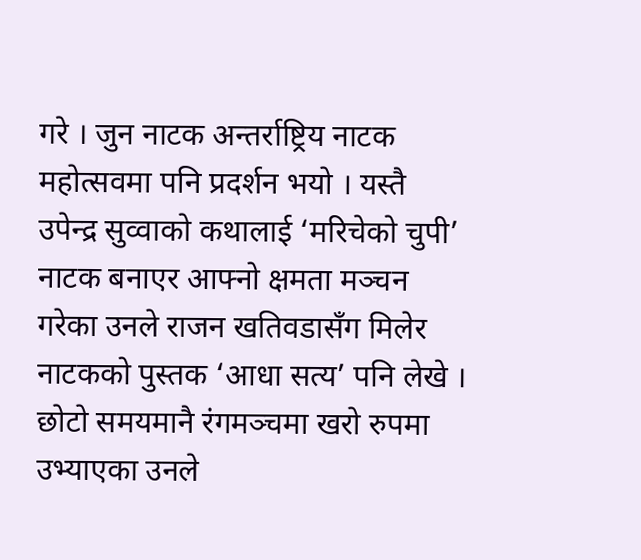गरे । जुन नाटक अन्तर्राष्ट्रिय नाटक महोत्सवमा पनि प्रदर्शन भयो । यस्तै उपेन्द्र सुव्वाको कथालाई ‘मरिचेको चुपी’ नाटक बनाएर आफ्नो क्षमता मञ्चन गरेका उनले राजन खतिवडासँग मिलेर नाटकको पुस्तक ‘आधा सत्य’ पनि लेखे । छोटो समयमानै रंगमञ्चमा खरो रुपमा उभ्याएका उनले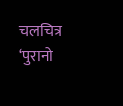चलचित्र ‘पुरानो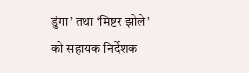डुंगा’ तथा ‘मिष्टर झोले’ को सहायक निर्देशक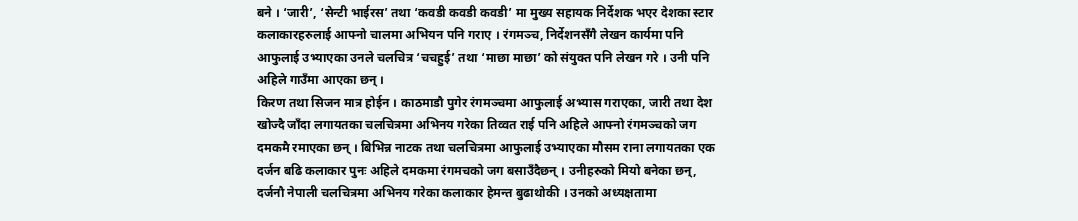बने । ‘जारी’, ‘सेन्टी भाईरस’ तथा ‘कवडी कवडी कवडी’ मा मुख्य सहायक निर्देशक भएर देशका स्टार कलाकारहरुलाई आफ्नो चालमा अभियन पनि गराए । रंगमञ्च, निर्देशनसँगै लेखन कार्यमा पनि आफुलाई उभ्याएका उनले चलचित्र ‘चचहुई’ तथा ‘माछा माछा’ को संयुक्त पनि लेखन गरे । उनी पनि अहिले गाउँमा आएका छन् ।
किरण तथा सिजन मात्र होईन । काठमाडौ पुगेर रंगमञ्चमा आफुलाई अभ्यास गराएका, जारी तथा देश खोज्दै जाँदा लगायतका चलचित्रमा अभिनय गरेका तिव्वत राई पनि अहिले आफ्नो रंगमञ्चको जग दमकमै रमाएका छन् । बिभिन्न नाटक तथा चलचित्रमा आफुलाई उभ्याएका मौसम राना लगायतका एक दर्जन बढि कलाकार पुनः अहिले दमकमा रंगमचको जग बसाउँदैछन् । उनीहरुको मियो बनेका छन्, दर्जनौ नेपाली चलचित्रमा अभिनय गरेका कलाकार हेमन्त बुढाथोकी । उनको अध्यक्षतामा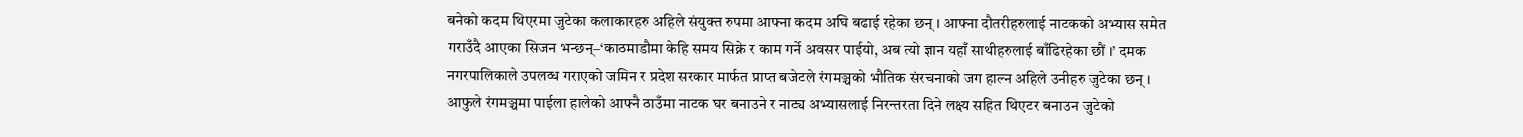बनेको कदम थिएरमा जुटेका कलाकारहरु अहिले संयुक्त रुपमा आफ्ना कदम अघि बढाई रहेका छन् । आफ्ना दौतरीहरुलाई नाटकको अभ्यास समेत गराउँदै आएका सिजन भन्छन्–‘काठमाडौमा केहि समय सिक्ने र काम गर्ने अवसर पाईयो, अब त्यो ज्ञान यहाँ साथीहरुलाई बाँढिरहेका छौं ।’ दमक नगरपालिकाले उपलव्ध गराएको जमिन र प्रदेश सरकार मार्फत प्राप्त बजेटले रंगमञ्चको भौतिक संरचनाको जग हाल्न अहिले उनीहरु जुटेका छन् । आफुले रंगमञ्चमा पाईला हालेको आफ्नै ठाउँमा नाटक घर बनाउने र नाट्य अभ्यासलाई निरन्तरता दिने लक्ष्य सहित थिएटर बनाउन जुटेको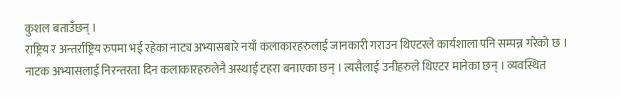कुशल बताउँछन् ।
राष्ट्रिय र अन्तर्राष्ट्रिय रुपमा भई रहेका नाट्य अभ्यासबारे नयाँ कलाकारहरुलाई जानकारी गराउन थिएटरले कार्यशाला पनि सम्पन्न गरेको छ । नाटक अभ्यासलाई निरन्तरता दिन कलाकारहरुलेनै अस्थाई टहरा बनाएका छन् । त्यसैलाई उनीहरुले थिएटर मानेका छन् । व्यवस्थित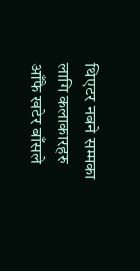थिएटर नबने सम्मका लागि कलाकारहरु आँफै खटेर बाँसले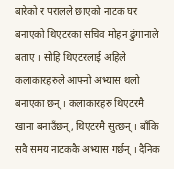बारेको र परालले छाएको नाटक घर बनाएको थिएटरका सचिव मोहन ढुंगानाले बताए । सोहि थिएटरलाई अहिले कलाकारहरुले आफ्नो अभ्यास थलो बनाएका छन् । कलाकारहरु थिएटरमै खाना बनाउँछन्, थिएटरमै सुत्छन् । बाँकि सवै समय नाटककै अभ्यास गर्छन् । दैनिक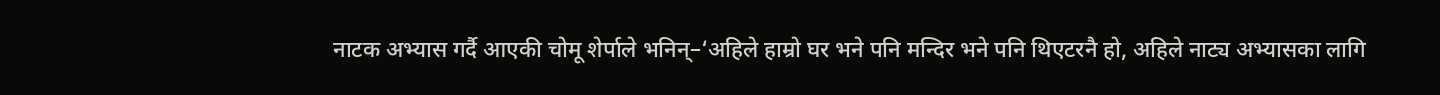नाटक अभ्यास गर्दै आएकी चोमू शेर्पाले भनिन्–‘अहिले हाम्रो घर भने पनि मन्दिर भने पनि थिएटरनै हो, अहिले नाट्य अभ्यासका लागि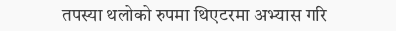तपस्या थलोको रुपमा थिएटरमा अभ्यास गरि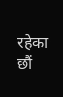रहेका छौं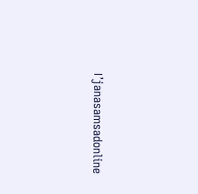।’janasamsadonline